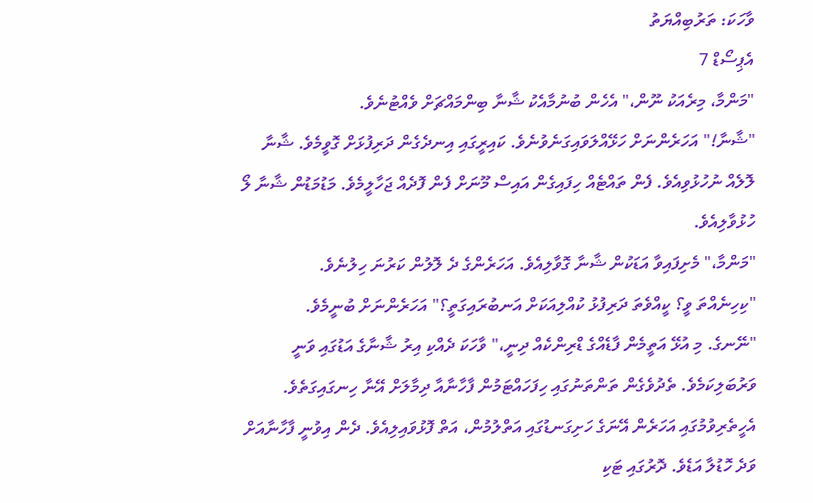ވާހަކަ: ތަރުބިއްޔަތު
އެޕިސޯޑް 7
"މަންމާ، މިރެއަކު ނޫން،" އެހެން ބުނުމާއެކު ޝާނާ ބިންމައްޗަށް ވެއްޓުނެވެ.
"ޝާނާ!" އަހަރެންނަށް ހަޅޭއްލަވައިގަނެވުނެވެ. ކައިރީގައި އިނދެގެން ދަރިފުޅަށް ގޮވީމެވެ. ޝާނާ ލޮލެއް ނުހުޅުވިއެވެ. ފެން ތައްޓެއް ހިފައިގެން އައިސް މޫނަށް ފެން ފޮދެއް ޖަހާލީމެވެ. މަޑުމަޑުން ޝާނާ ލޯ ހުޅުވާލިއެވެ.
"މަންމާ،" މެށިފައިވާ އަޑަކުން ޝާނާ ގޮވާލިއެވެ. އަހަރެންގެ ދެ ލޮލުން ކަރުނަ ހިލުނެވެ.
"ކިހިނެއްތަ ވީ؟ ކީއްވެތަ ދަރިފުޅު ކުއްލިއަކަށް އަނބުރައިގަތީ؟" އަހަރެންނަށް ބުނީމެވެ.
"ނޭނގެ. މި އުޅޭ އަތީމެން ފާޑެއްގެ ޑްރިންކެއް ދިނީ،" ވާހަކަ ދެއްކި އިރު ޝާނާގެ އަޑުގައި ވަނީ ވަރުބަލިކަމެވެ. ތެދުވެގެން ތަންތަނުގައި ހިފަހައްޓަމުން ފާހާނާއާ ދިމާލަށް އޭނާ ހިނގައިގަތެވެ. އެހީތެރިވުމުގައި އަހަރެން އޭނަގެ ހަށިގަނޑުގައި އަތްލުމުން، އަތް ފޮޅުވައިލިއެވެ. ދެން އިވުނީ ފާހާނާއަށް ވަދެ ހޮޑުލާ އަޑެވެ. ދޮރުގައި ޓަކި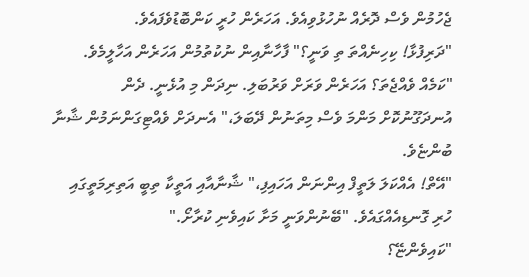ޖެހުމުން ވެސް ދޮރެއް ނުހުޅުވިއެވެ. އަހަރެން ހުރީ ކަންބޮޑުވެފައެވެ.
"ދަރިފުޅާ! ކިހިނެއްތަ ތި ވަނީ؟" ފާހާނާއިން ނުކުތުމުން އަހަރެން އަހާލީމެވެ.
"ކަމެއް ވެއްޖެތަ؟ އަހަރެން ވަރަށް ވަރުބަލި. ނިދަން މި އުޅެނީ. ދެން އުނދަގޫނުކޮށް މަންމަ ވެސް މިތަނުން ދޭބަލަ،" އެނދަށް ވެއްޓިގަންނަމުން ޝާނާ ބުންޏެވެ.
"އޭތް! އެއްކަލަ ލަތީފް އިންނަން އަހައިފި،" ޝާނާއާއި އަތީކާ ތިބީ އަތިރިމަތީގައި ހުރި ގޮނޑިއެއްގައެވެ. "ބޭނުންވަނީ މަށާ ކައިވެނި ކުރާށޯ."
"ކައިވެންޏޭ؟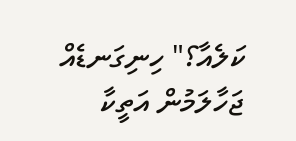ކަލެއާ؟" ހިނިގަނޑެއް ޖަހާލަމުން އަތީކާ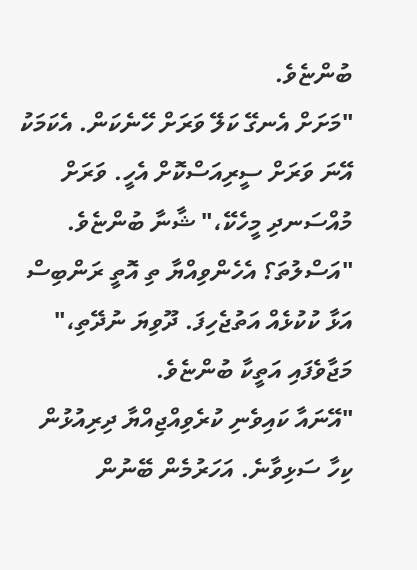ބުންޏެވެ.
"މަށަށް އެނގޭ ކަލޭ ވަރަށް ހޭނެކަން. އެކަމަކު އޭނަ ވަރަށް ސީރިއަސްކޮށް އެހީ. ވަރަށް މުއްސަނދި މީހެކޭ،" ޝާނާ ބުންޏެވެ.
"އަސްލުތަ؟ އެހެންވިއްޔާ ތި އޮތީ ރަންބިސް އަޅާ ކުކުޅެއް އަތުޖެހިފަ. ދޫވިޔަ ނުދޭތި،" މަޖާވެފައި އަތީކާ ބުންޏެވެ.
"އޭނައާ ކައިވެނި ކުރެވިއްޖިއްޔާ ދިރިއުޅުން ކިހާ ސަޅިވާނެ. އަހަރުމެން ބޭނުން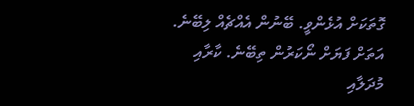ގޮތަކަށް އުޅެންވީ. ބޭނުން އެއްޗެއް ލިބޭނެ. އަތަށް ފަޔަށް ނޯކަރުން ތިބޭނެ. ކާރާއި މުދަލާއި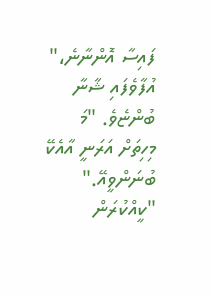ފައިސާ އޮންނާނެ،" އުފާވެފައި ޝާނާ ބުންޏެވެ. "މަ މިހިތަށް އަރަނީ އާއެކޭ ބުނަންވީއޭ."
"ކީއްކުރަން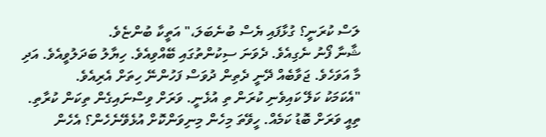ލަސް ކުރަނީ؟ ގުޅާފައި ޔެސް ބުނެބަލަ،" އަތީކާ ބުންޏެވެ.
ޝާނާ ފޯނު ނެގިއެވެ. ދެވަނަ ސިކުންތުގައި ބޭއްވިއެވެ. ހިޔާލު ބަދަލުވީއެވެ. އަދި މާ އަވަހެވެ. ޖަވާބެއް ދޭނީ ދެތިން ދުވަސް ފަހުންނޭ ހިތަށް އެރިއެވެ.
"އެކަމަކު ކަލޭ ކައިވެނި ކުރަން ތި އުޅެނީ. ވަރަށް ވިސްނައިގެން ތިކަން ކުރާތި. ތިއީ ވަރަށް ބޮޑު ކަމެއް. ހީވޭތަ މިހެން މިނިވަންކޮށް އުޅެވޭނެހެން؟ އެހެން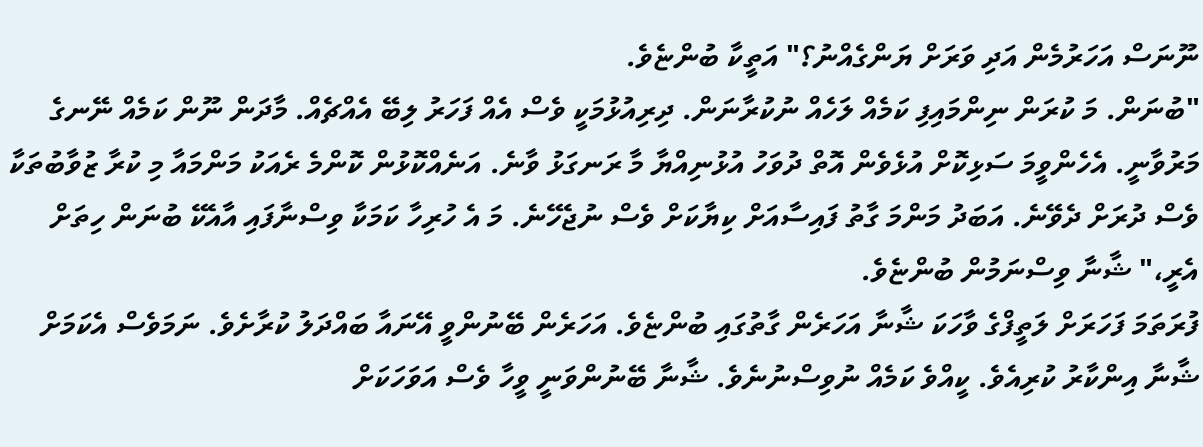ނޫނަސް އަހަރުމެން އަދި ވަރަށް ޔަންގެއްނު؟" އަތީކާ ބުންޏެވެ.
"ބުނަން. މަ ކުރަން ނިންމައިފި ކަމެއް ލަހެއް ނުކުރާނަން. ދިރިއުޅުމަކީ ވެސް އެއް ފަހަރު ލިބޭ އެއްޗެއް. މާދަން ނޫން ކަމެއް ނޭނގެ މަރުވާނީ. އެހެންވީމަ ސަޅިކޮށް އުޅެވެން އޮތް ދުވަހު އުޅުނިއްޔާ މާ ރަނގަޅު ވާނެ. އަނެއްކޮޅުން ކޮންމެ ރެއަކު މަންމައާ މި ކުރާ ޒުވާބުތަކާ ވެސް ދުރަށް ދެވޭނެ. އަބަދު މަންމަ ގާތު ފައިސާއަށް ކިޔާކަށް ވެސް ނުޖެހޭނެ. މަ އެ ހުރިހާ ކަމަކާ ވިސްނާފައި އާއެކޭ ބުނަން ހިތަށް އެރީ،" ޝާނާ ވިސްނަމުން ބުންޏެވެ.
ފުރަތަމަ ފަހަރަށް ލަތީފްގެ ވާހަކަ ޝާނާ އަހަރެން ގާތުގައި ބުންޏެވެ. އަހަރެން ބޭނުންވީ އޭނައާ ބައްދަލު ކުރާށެވެ. ނަމަވެސް އެކަމަށް ޝާނާ އިންކާރު ކުރިއެވެ. ކީއްވެ ކަމެއް ނުވިސްނުނެވެ. ޝާނާ ބޭނުންވަނީ ވީހާ ވެސް އަވަހަކަށް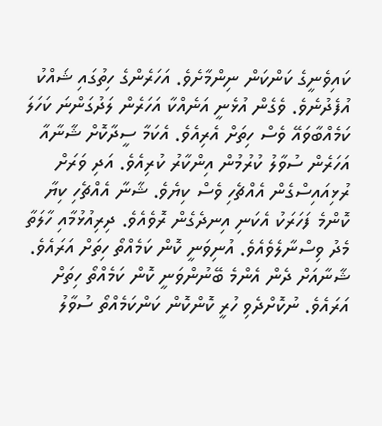ކައިވެނީގެ ކަންކަން ނިންމާށެވެ. އަހަރެންގެ ހިތުގައި ޝައްކު އުފެދުނެވެ. ވެގެން އުޅެނީ އަނެއްކާ އަހަރެން ލަދުގަންނަ ކަހަލަ ކަމެއްބާވައޭ ވެސް ހިތަށް އެރިއެވެ. އެކަމާ ސީދާކޮށް ޝާނާއާ އަހަރެން ސުވާލު ކުރުމުން އިންކާރު ކުރިއެވެ. އަދި ވަރަށް ރުޅިއައިސްގެން އެއްޗެހި ވެސް ކިޔެވެ. ޝާނާ އެއްޗެހި ކިޔާ ކޮންމެ ފަހަރަކު އެކަނި އިނދެގެން ރޮވެއެވެ. ދިރިއުޅުމާއި ހާލަތާ މެދު ވިސްނާލެވެއެވެ. އުނިވަނީ ކޮން ކަމެއްތޯ ހިތަށް އަރައެވެ. ޝާނާއަށް ދެން އެންމެ ބޭނުންވަނީ ކޮން ކަމެއްތޯ ހިތަށް އަރައެވެ. ނުކޮށްދެވި ހުރީ ކޮންކޮން ކަންކަމެއްތޯ ސުވާލު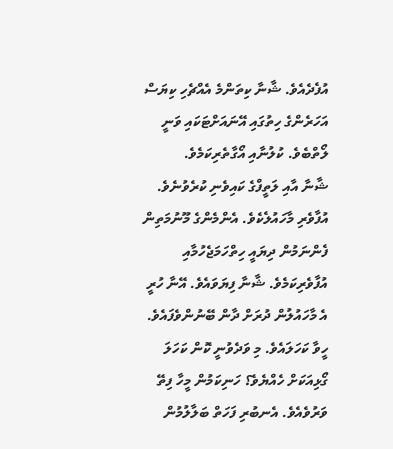އުފެދެއެވެ. ޝާނާ ކިތަންމެ އެއްޗެހި ކިޔަސް އަހަރެންގެ ހިތުގައި އޭނައަށްޓަކައި ވަނީ ލޯތްބެވެ. ކުލުނާއި އޯގާތެރިކަމެވެ.
ޝާނާ އާއި ލަތީފްގެ ކައިވެނި ކުރެވުނެވެ. އުފާވެރި މާހައުލެކެވެ. އެންމެންގެ މޫނުމަތިން ފެންނަމުން ދިޔައީ ހިތްހަމަޖެހުމާއި އުފާވެރިކަމެވެ. ޝާނާ ފިޔަވައެވެ. އޭނާ ހުރީ އެ މާހައުލުން ދުރަށް ދާން ބޭނުންވެފައެވެ. ހީވާ ކަހަލައެވެ. މި ވަދެވުނީ ކޮން ކަހަލަ ގޯޅިއަކަށް ހެއްޔެވެ؟ ހަނިކަމުން މީހާ ފިތޭ ވަރުވެއެވެ. އެނބުރި ފަހަތް ބަލާލުމުން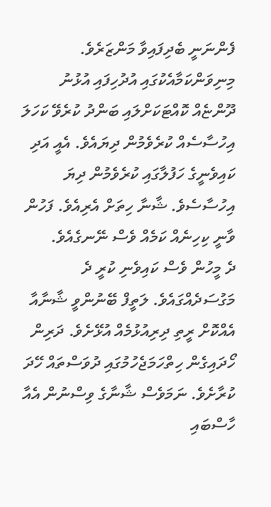ފެންނަނީ ބެދިފައިވާ މަންޒަރެވެ. މިނިވަންކަމާއެކުގައި އުދުހިފައި އުޅުނު ދޫންޏެއް ކޮއްޓަކަށްލައި ބަންދު ކުރެވޭ ކަހަލަ އިހުސާސެއް ކުރެވެމުން ދިޔައެވެ. އެއީ އަދި ކައިވެނީގެ ހަފުލާގައި ކުރެވެމުން ދިޔަ އިހުސާސެވެ. ޝާނާ ހިތަށް އެރިއެވެ. ފަހުން ވާނީ ކިހިނެއް ކަމެއް ވެސް ނޭނގެއެވެ.
ދެ މީހުން ވެސް ކައިވެނި ކުރީ ދެ މަގުސަދެއްގައެވެ. ލަތީފް ބޭނުންވީ ޝާނާއާ އެއްކޮށް ރީތި ދިރިއުޅުމެއް އުޅޭށެވެ. ދަރިން ހޯދައިގެން ހިތްހަމަޖެހުމުގައި ދުވަސްތައް ހޭދަ ކުރާށެވެ. ނަމަވެސް ޝާނާގެ ވިސްނުން އެއާ ހާސްބައި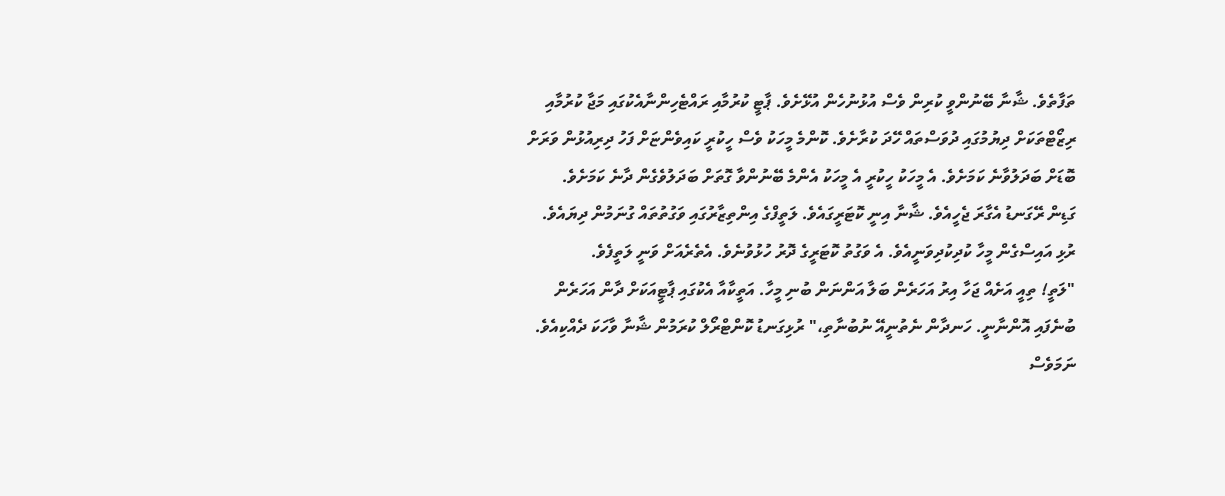ތަފާތެވެ. ޝާނާ ބޭނުންވީ ކުރިން ވެސް އުޅުނުހެން އުޅޭށެވެ. ޕާޓީ ކުރުމާއި ރައްޓެހިންނާއެކުގައި މަޖާ ކުރުމާއި ރިޒޯޓްތަކަށް ދިޔުމުގައި ދުވަސްތައް ހޭދަ ކުރާށެވެ. ކޮންމެ މީހަކު ވެސް ހީކުރީ ކައިވެންޏަށް ފަހު ދިރިއުޅުން ވަރަށް ބޮޑަށް ބަދަލުވާނެ ކަމަށެވެ. އެ މީހަކު ހީކުރީ އެ މީހަކު އެންމެ ބޭނުންވާ ގޮތަށް ބަދަލުވެގެން ދާނެ ކަމަށެވެ.
ގަޑިން ރޭގަނޑު އެގާރަ ޖެހީއެވެ. ޝާނާ އިނީ ކޮޓަރީގައެވެ. ލަތީފްގެ އިންތިޒާރުގައި ވަގުތުތައް ގުނަމުން ދިޔައެވެ. ރުޅި އައިސްގެން މީހާ ކުދިކުދިވަނީއެވެ. އެ ވަގުތު ކޮޓަރީގެ ދޮރު ހުޅުވުނެވެ. އެތެރެއަށް ވަނީ ލަތީފެވެ.
"ލަތީ! ތިއީ އަށެއް ޖަހާ އިރު އަހަރެން ބަލާ އަންނަން ބުނި މީހާ. އަތީކާއާ އެކުގައި ޕާޓީއަކަށް ދާން އަހަރެން ބުނެފައި އޮންނާނީ. ހަނދާން ނެތުނީއޭ ނުބުނާތި،" ރުޅިގަނޑު ކޮންޓްރޯލް ކުރަމުން ޝާނާ ވާހަކަ ދެއްކިއެވެ. ނަމަވެސް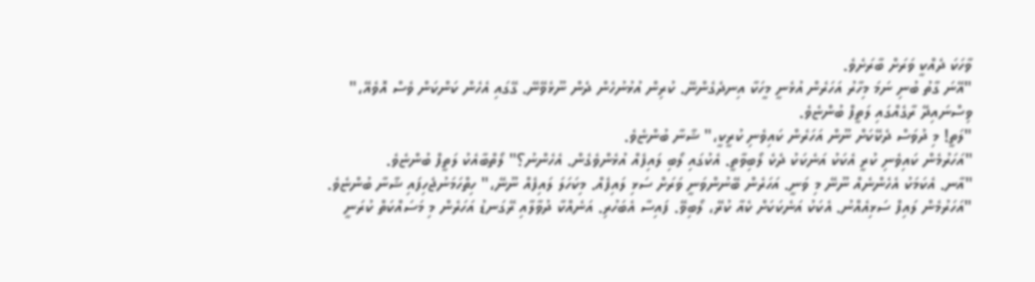ވާހަކަ ދެއްކީ ވަރަށް ބާރަށެވެ.
"އޭނަ ގާތު ބުނި ނަމަ މިހާރު އަހަރެން އުޅެނީ މީހަކާ އިނދެގެންނޭ. ކުރިން އުޅުނުހެން ދެން ނޫޅެވޭނޭ. ގޭގައި އެހެން ކަންކަން ވެސް އޮވެއޭ،" ވިސްނައިދޭ ރާގެއްގައި ލަތީފް ބުންޏެވެ.
"ލަތީ! މި ދުވަސް ދެކޭކަށް ނޫން އަހަރެން ކައިވެނި ކުރީކީ،" ޝާނާ ބުންޏެވެ.
"އަހަރުމެން ކައިވެނި ކުރީ އެކަކު އަނެކަކު ދެކެ ލޯބިވާތީ. އެކުގައި ލޯބި ލައިފެއް އުޅެންވެގެން. އެހެންނު؟" ލޯތްބާއެކު ލަތީފް ބުންޏެވެ.
"އާނ. އެކަމަކު އެހެންނެއް ނޫނޭ މި ވަނީ. އަހަރެން ބޭނުންވަނީ ވަރަށް ސަޅި ލައިފެއް. މިކަހަލަ ލައިފެއް ނޫނޭ،" ހިތްހަމަނުޖެހިފައި ޝާނާ ބުންޏެވެ.
"އަހަރުމެން ލައިފް ސަޅިއެއްނު. އެކަކު އަނެކަކަށް ކެއާ ކުރޭ، ލޯބިވޭ. ފައިސާ އެބަހުރި. އަނެއްކާ ދުވާލާއި ރޭގަނޑު އަހަރެން މި މަސައްކަތް ކުރަނީ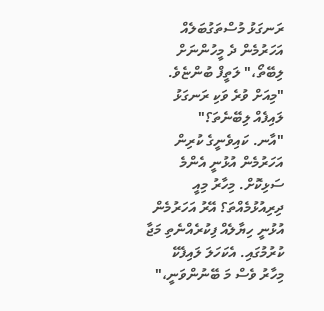ރަނގަޅު މުސްތަގުބަލެއް އަހަރުމެން ދެ މީހުންނަށް ލިބޭތޯ،" ލަތީފް ބުންޏެވެ. "މިއަށް ވުރެ ވަކި ރަނގަޅު ލައިފެއް ލިބޭނެތަ؟"
"އާނ. ކައިވެނީގެ ކުރިން އަހަރުމެން އުޅުނީ އެންމެ ސަޅިކޮށް. މިހާރު މިއީ ދިރިއުޅުމެއްތަ؟ އޭރު އަހަރުމެން އުޅުނީ ހިޔާލެއް ފިކުރެއްނެތި މަޖާ ކުރުމުގައި. އެކަހަލަ ލައިފެކޭ މިހާރު ވެސް މަ ބޭނުންވަނީ،"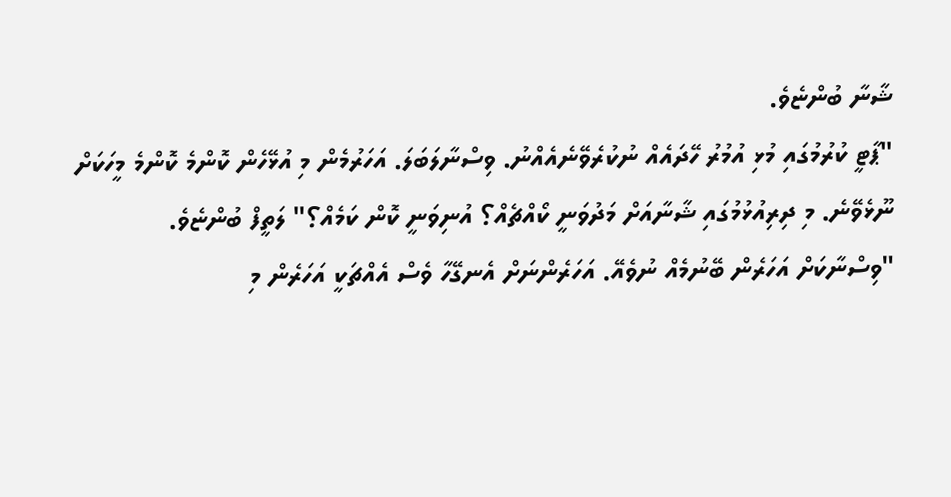ޝާނާ ބުންޏެވެ.
"ޕާޓީ ކުރުމުގައި މުޅި އުމުރު ހޭދައެއް ނުކުރެވޭނެއެއްނު. ވިސްނާލަބަލަ. އަހަރުމެން މި އުޅޭހެން ކޮންމެ ކޮންމެ މީހަކަށް ނޫޅެވޭނެ. މި ދިރިއުޅުމުގައި ޝާނާއަށް މަދުވަނީ ކޯއްޗެއް؟ އުނިވަނީ ކޮން ކަމެއް؟" ލަތީފް ބުންޏެވެ.
"ވިސްނާކަށް އަހަރެން ބޭނުމެއް ނުވެއޭ. އަހަރެންނަށް އެނގޭހާ ވެސް އެއްޗަކީ އަހަރެން މި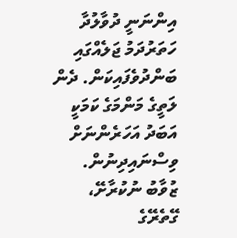އިންނަނީ ދުވާލުދާ ހަތަރުދަމު ޖަލެއްގައި ބަންދުވެފައިކަން. ދެން ލަތީގެ މަންމަގެ ކަމަކީ އަބަދު އަހަރެންނަށް ވިސްނައިދިނުން. ޒުވާބު ނުކުރާށޭ، ގޭތެރޭގެ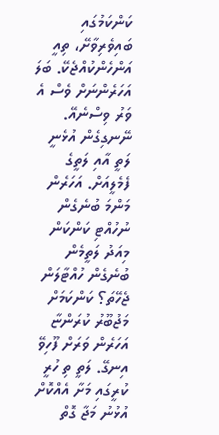ކަންކަމުގައި ބައިވެރިވާށޭ، ތިއީ އަންހެންކުއްޖެކޭ. ބަލަ އަހަރެންނަށް ވެސް އެ ވަރު ވިސްނެއޭ. ނޭނގިގެން އުޅެނީ ލަތީ އާއި ލަތީގެ ފެމެލީއަށް. އަހަރެން މަންމަ ބުނެގެން ނުހުއްޓި ކަންކަން މިއަދު ލަތީމެން ބުނެގެން ހުއްޓާލަން ޖެހޭތަ؟ ކަންކަމަށް މަޖުބޫރު ކުރަންޏާ އަހަރެން ވަރަށް ފޫހިވޭ އިނގޭ. ލަތީ ތި ހުރީ ކުރީގައި މަށާ އެއްކޮށް އުޅުނު މަޖާ ގޮތް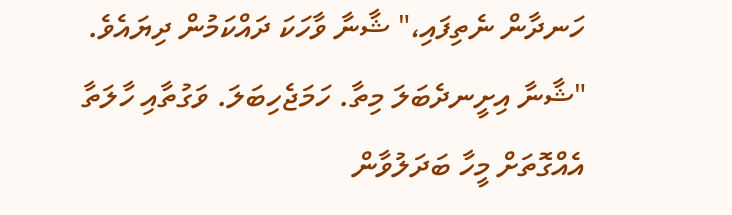ހަނދާން ނެތިފައި،" ޝާނާ ވާހަކަ ދައްކަމުން ދިޔައެވެ.
"ޝާނާ އިށީނދެބަލަ މިތާ. ހަމަޖެހިބަލަ. ވަގުތާއި ހާލަތާ އެއްގޮތަށް މީހާ ބަދަލުވާން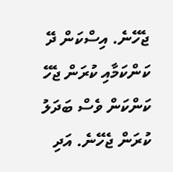ޖެހޭނެ. އިސްކަން ދޭ ކަންކަމާއި ކުރަން ޖެހޭ ކަންކަން ވެސް ބަދަލު ކުރަން ޖެހޭނެ. އަދި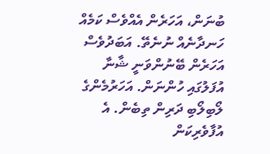ބުނަން، އަހަރެން އެއްވެސް ކަމެއް ހަނދާނެއް ނުނެތޭ. އަބަދުވެސް އަހަރެން ބޭނުންވަނީ ޝާނާ އުފަލުގައި ހުންނަން. އަހަރުމެންގެ ލޯބިލޯބި ދަރިން ތިބެން. އެ އުފާވެރިކަން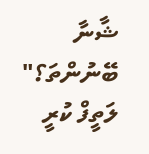ޝާނާ ބޭނުންތަ؟" ލަތީފް ކުރީ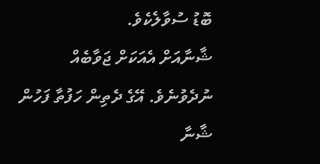ބޮޑު ސުވާލެކެވެ.
ޝާނާއަށް އެއަކަށް ޖަވާބެއް ނުދެވުނެވެ. އޭގެ ދެތިން ހަފުތާ ފަހުން ޝާނާ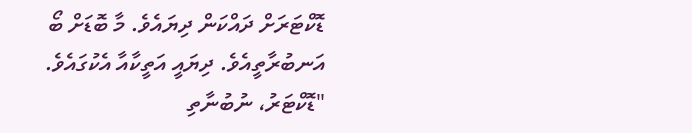ޑޮކްޓަރަށް ދައްކަން ދިޔައެވެ. މާ ބޮޑަށް ބޯ އަނބުރާތީއެވެ. ދިޔައީ އަތީކާއާ އެކުގައެވެ.
"ޑޮކްޓަރު، ނުބުނާތި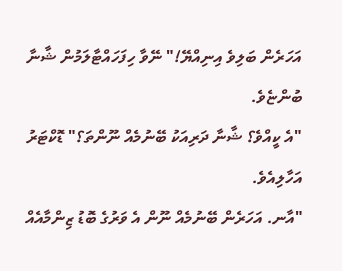އަހަރެން ބަލިވެ އިނިއްޔޭ!" ނޭވާ ހިފަހައްޓާލަމުން ޝާނާ ބުންޏެވެ.
"އެ ކީއްވެ؟ ޝާނާ ދަރިއަކު ބޭނުމެއް ނޫންތަ؟" ޑޮކްޓަރު އަހާލިއެވެ.
"އާނ. އަހަރެން ބޭނުމެއް ނޫން އެ ވަރުގެ ބޮޑު ޒިންމާއެއް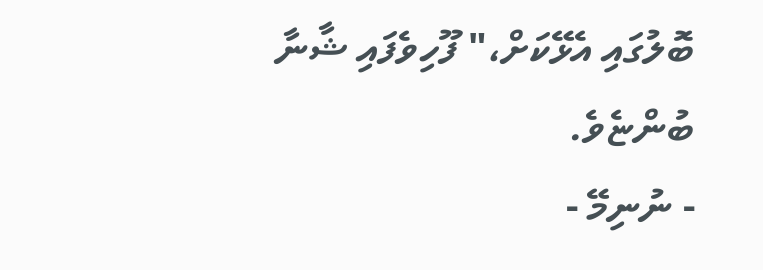ބޮލުގައި އެޅޭކަށް،" ފޫހިވެފައި ޝާނާ ބުންޏެވެ.
- ނުނިމޭ -